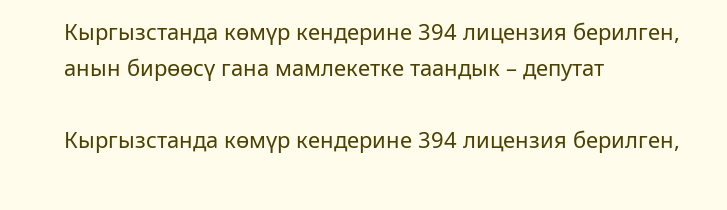Кыргызстанда көмүр кендерине 394 лицензия берилген, анын бирөөсү гана мамлекетке таандык – депутат

Кыргызстанда көмүр кендерине 394 лицензия берилген,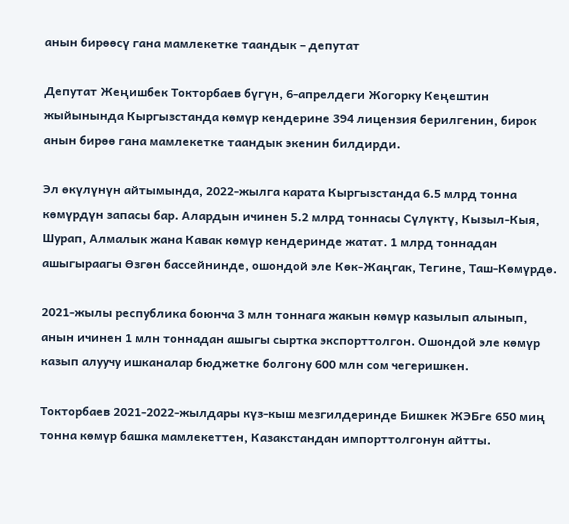анын бирөөсү гана мамлекетке таандык – депутат

Депутат Жеңишбек Токторбаев бүгүн, 6-апрелдеги Жогорку Кеңештин жыйынында Кыргызстанда көмүр кендерине 394 лицензия берилгенин, бирок анын бирөө гана мамлекетке таандык экенин билдирди.

Эл өкүлүнүн айтымында, 2022-жылга карата Кыргызстанда 6.5 млрд тонна көмүрдүн запасы бар. Алардын ичинен 5.2 млрд тоннасы Сүлүктү, Кызыл-Кыя, Шурап, Алмалык жана Кавак көмүр кендеринде жатат. 1 млрд тоннадан ашыгыраагы Өзгөн бассейнинде, ошондой эле Көк-Жаңгак, Тегине, Таш-Көмүрдө.

2021-жылы республика боюнча 3 млн тоннага жакын көмүр казылып алынып, анын ичинен 1 млн тоннадан ашыгы сыртка экспорттолгон. Ошондой эле көмүр казып алуучу ишканалар бюджетке болгону 600 млн сом чегеришкен.

Токторбаев 2021-2022-жылдары күз-кыш мезгилдеринде Бишкек ЖЭБге 650 миң тонна көмүр башка мамлекеттен, Казакстандан импорттолгонун айтты.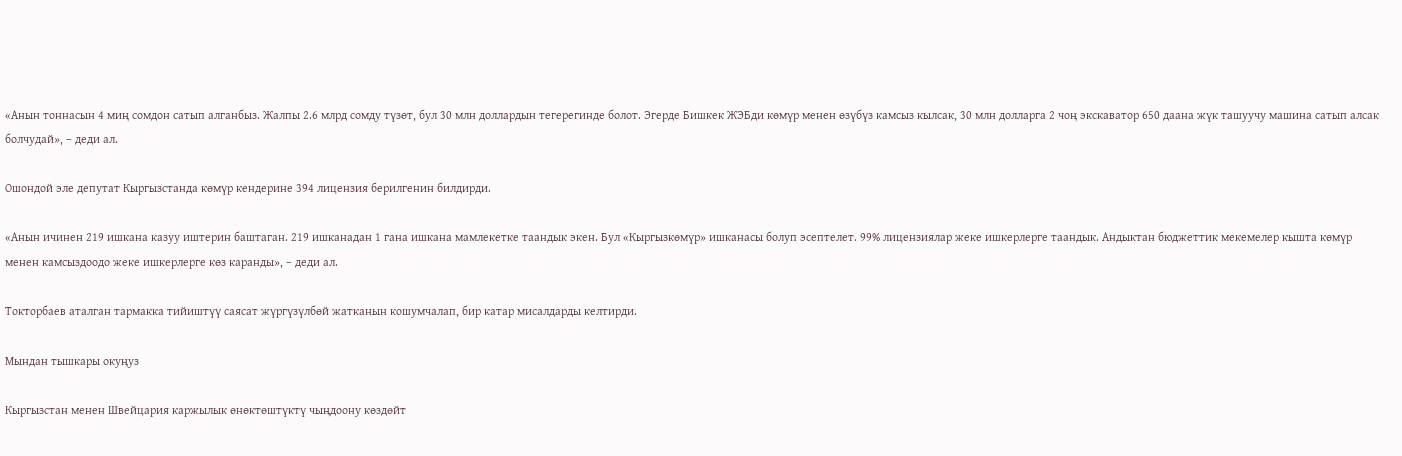«Анын тоннасын 4 миң сомдон сатып алганбыз. Жалпы 2.6 млрд сомду түзөт, бул 30 млн доллардын тегерегинде болот. Эгерде Бишкек ЖЭБди көмүр менен өзүбүз камсыз кылсак, 30 млн долларга 2 чоң экскаватор 650 даана жүк ташуучу машина сатып алсак болчудай», – деди ал.

Ошондой эле депутат Кыргызстанда көмүр кендерине 394 лицензия берилгенин билдирди.

«Анын ичинен 219 ишкана казуу иштерин баштаган. 219 ишканадан 1 гана ишкана мамлекетке таандык экен. Бул «Кыргызкөмүр» ишканасы болуп эсептелет. 99% лицензиялар жеке ишкерлерге таандык. Андыктан бюджеттик мекемелер кышта көмүр менен камсыздоодо жеке ишкерлерге көз каранды», – деди ал.

Токторбаев аталган тармакка тийиштүү саясат жүргүзүлбөй жатканын кошумчалап, бир катар мисалдарды келтирди.

Мындан тышкары окуңуз

Кыргызстан менен Швейцария каржылык өнөктөштүктү чыңдоону көздөйт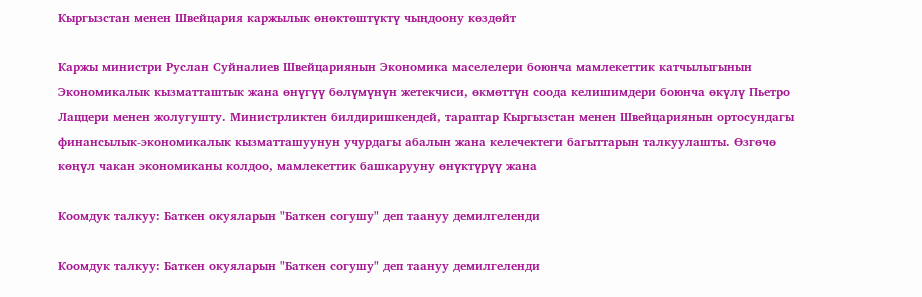Кыргызстан менен Швейцария каржылык өнөктөштүктү чыңдоону көздөйт

Каржы министри Руслан Суйналиев Швейцариянын Экономика маселелери боюнча мамлекеттик катчылыгынын Экономикалык кызматташтык жана өнүгүү бөлүмүнүн жетекчиси, өкмөттүн соода келишимдери боюнча өкүлү Пьетро Лаццери менен жолугушту. Министрликтен билдиришкендей, тараптар Кыргызстан менен Швейцариянын ортосундагы финансылык-экономикалык кызматташуунун учурдагы абалын жана келечектеги багыттарын талкуулашты. Өзгөчө көңүл чакан экономиканы колдоо, мамлекеттик башкарууну өнүктүрүү жана

Коомдук талкуу: Баткен окуяларын "Баткен согушу" деп таануу демилгеленди

Коомдук талкуу: Баткен окуяларын "Баткен согушу" деп таануу демилгеленди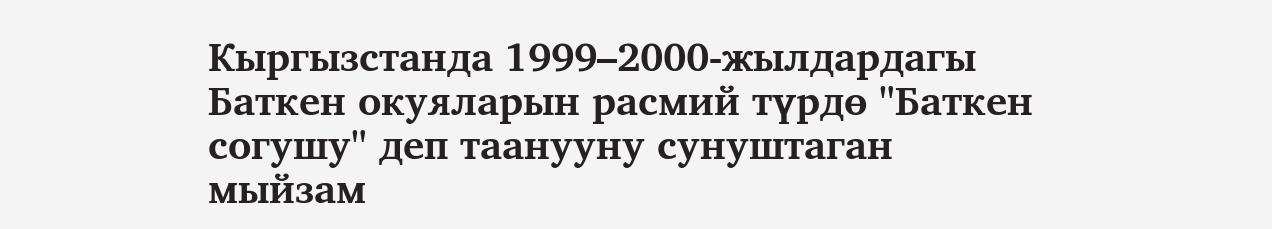Кыргызстанда 1999–2000-жылдардагы Баткен окуяларын расмий түрдө "Баткен согушу" деп таанууну сунуштаган мыйзам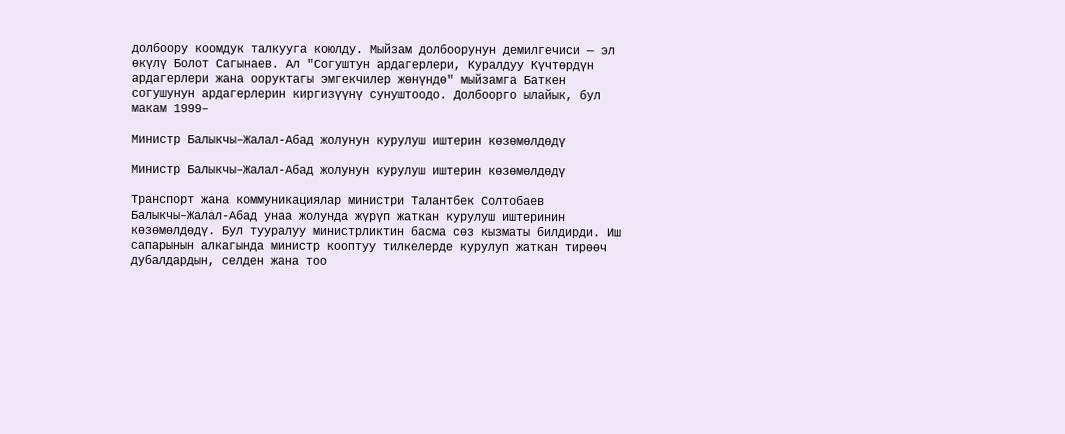долбоору коомдук талкууга коюлду. Мыйзам долбоорунун демилгечиси — эл өкүлү Болот Сагынаев. Ал "Согуштун ардагерлери, Куралдуу Күчтөрдүн ардагерлери жана ооруктагы эмгекчилер жөнүндө" мыйзамга Баткен согушунун ардагерлерин киргизүүнү сунуштоодо. Долбоорго ылайык, бул макам 1999–

Министр Балыкчы–Жалал-Абад жолунун курулуш иштерин көзөмөлдөдү

Министр Балыкчы–Жалал-Абад жолунун курулуш иштерин көзөмөлдөдү

Транспорт жана коммуникациялар министри Талантбек Солтобаев Балыкчы–Жалал-Абад унаа жолунда жүрүп жаткан курулуш иштеринин көзөмөлдөдү. Бул тууралуу министрликтин басма сөз кызматы билдирди. Иш сапарынын алкагында министр кооптуу тилкелерде курулуп жаткан тирөөч дубалдардын, селден жана тоо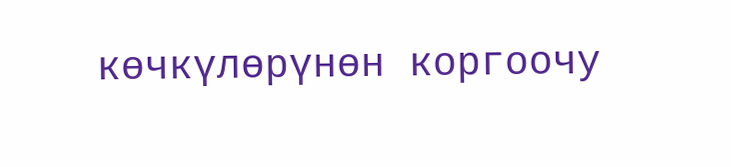көчкүлөрүнөн коргоочу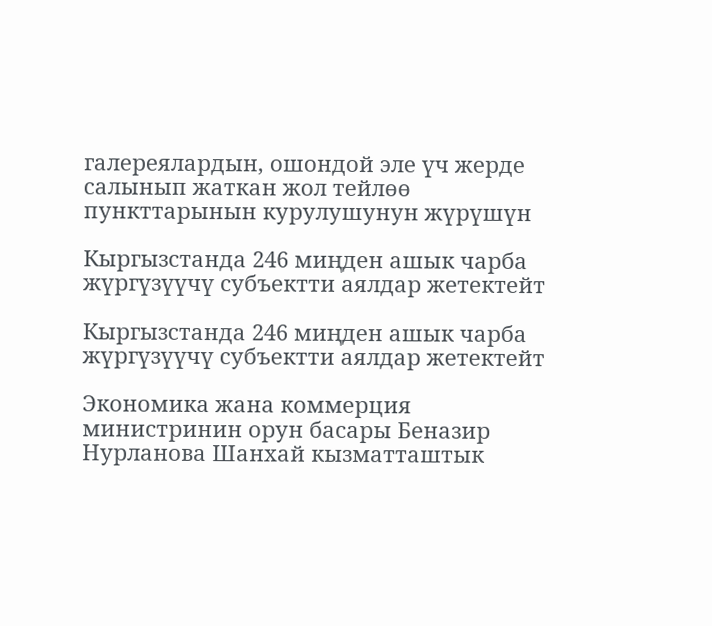галереялардын, ошондой эле үч жерде салынып жаткан жол тейлөө пункттарынын курулушунун жүрүшүн

Кыргызстанда 246 миңден ашык чарба жүргүзүүчү субъектти аялдар жетектейт

Кыргызстанда 246 миңден ашык чарба жүргүзүүчү субъектти аялдар жетектейт

Экономика жана коммерция министринин орун басары Беназир Нурланова Шанхай кызматташтык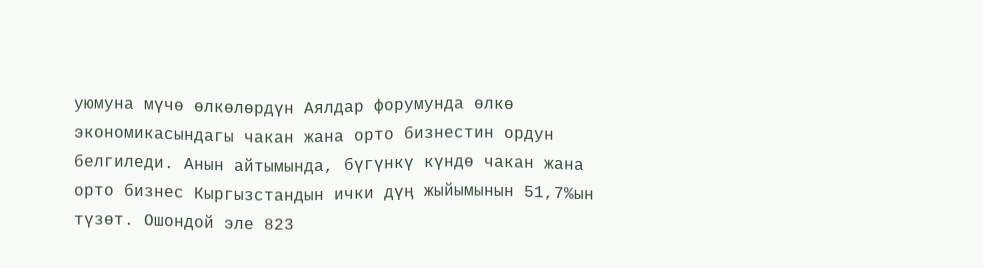уюмуна мүчө өлкөлөрдүн Аялдар форумунда өлкө экономикасындагы чакан жана орто бизнестин ордун белгиледи. Анын айтымында, бүгүнкү күндө чакан жана орто бизнес Кыргызстандын ички дүң жыйымынын 51,7%ын түзөт. Ошондой эле 823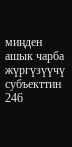миңден ашык чарба жүргүзүүчү субъекттин 246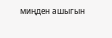миңден ашыгын